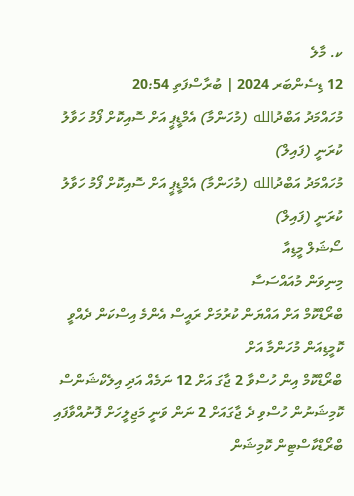ކ. މާލެ
12 ޑިސެންބަރ 2024 | ބުރާސްފަތި 20:54
މުހައްމަދު އަބްދުالله (މުހަންމާ) އެމްޑީޕީ އަށް ސޮއިކޮށް ފޯމު ހަވާލު ކުރަނީ (ފައިލް)
މުހައްމަދު އަބްދުالله (މުހަންމާ) އެމްޑީޕީ އަށް ސޮއިކޮށް ފޯމު ހަވާލު ކުރަނީ (ފައިލް)
ސޯޝަލް މީޑިއާ
މިނިވަން މުއައްސަސާ
ބްރޯޑްކޮމް އަށް އައްޔަން ކުރުމަށް ރައީސް އެންމެ އިސްކަން ދެއްވީ ކޮމީޑިއަން މުހަންމާ އަށް
ބްރޯޑްކޮމް އިން ހުސްވާ 2 ޖާގަ އަށް 12 ނަމެއް އަދި އިލެކްޝަންސް ކޮމިޝަނުން ހުސްވި ދެ ޖާގައަށް 2 ނަން ވަނީ މަޖިލީހަށް ފޮނުއްވާފައި
ބްރޯޑްކާސްޓިން ކޮމިޝަން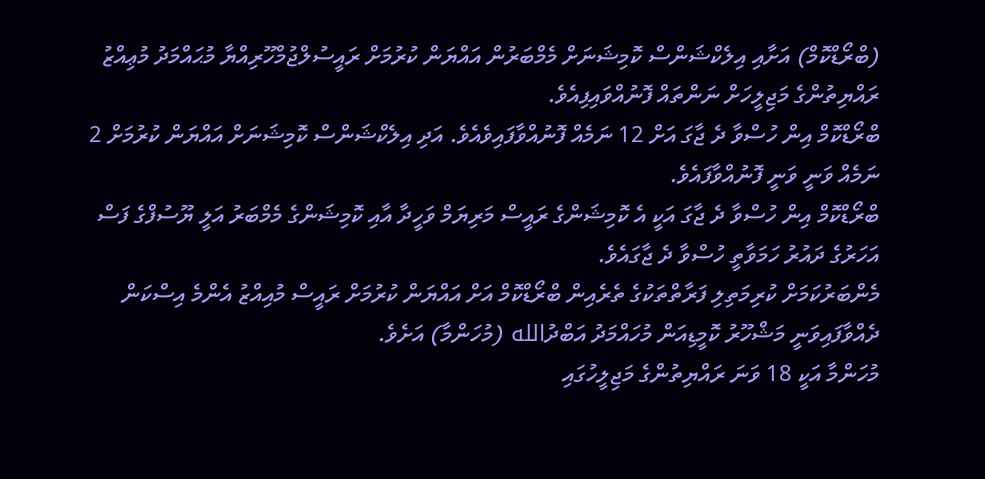(ބްރޯޑްކޮމް) އަށާއި އިލެކްޝަންސް ކޮމިޝަނަށް މެމްބަރުން އައްޔަން ކުރުމަށް ރައީސުލްޖުމްހޫރިއްޔާ މުޙައްމަދު މުޢިއްޒު ރައްޔިތުންގެ މަޖިލީހަށް ނަންތައް ފޮނުއްވައިފިއެވެ.
ބްރޯޑްކޮމް އިން ހުސްވާ ދެ ޖާގަ އަށް 12 ނަމެއް ފޮނުއްވާފައިވެއެވެ. އަދި އިލެކްޝަންސް ކޮމިޝަނަށް އައްޔަން ކުރުމަށް 2 ނަމެއް ވަނީ ވަނީ ފޮނުއްވާފައެވެ.
ބްރޯޑްކޮމް އިން ހުސްވާ ދެ ޖާގަ އަކީ އެ ކޮމިޝަންގެ ރައީސް މަރިޔަމް ވަހީދާ އާއި ކޮމިޝަންގެ މެމްބަރު އަލީ ޔޫސުފްގެ ފަސް އަހަރުގެ ދައުރު ހަމަވާތީ ހުސްވާ ދެ ޖާގައެވެ.
މެންބަރުކަމަށް ކުރިމަތިލި ފަރާތްތަކުގެ ތެރެއިން ބްރޯޑްކޮމް އަށް އައްޔަން ކުރުމަށް ރައީސް މުއިއްޒު އެންމެ އިސްކަން ދެއްވާފައިވަނީ މަޝްހޫރު ކޮމީޑިއަން މުހައްމަދު އަބްދުالله (މުހަންމާ) އަށެވެ.
މުހަންމާ އަކީ 18 ވަނަ ރައްޔިތުންގެ މަޖިލީހުގައި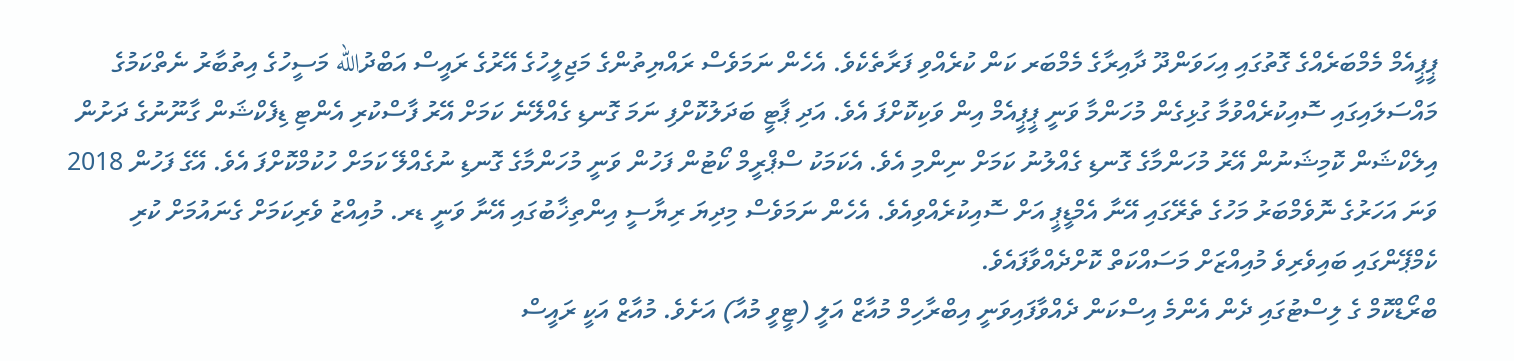ޕީޕީއެމް މެމްބަރެއްގެ ގޮތުގައި އިހަވަންދޫ ދާއިރާގެ މެމްބަރ ކަން ކުރެއްވި ފަރާތެކެވެ. އެހެން ނަމަވެސް ރައްޔިތުންގެ މަޖިލީހުގެ އޭރުގެ ރައީސް އަބްދުالله މަސީހުގެ އިތުބާރު ނެތްކަމުގެ މައްސަލައިގައި ސޮއިކުރެއްވުމާ ގުޅިގެން މުހަންމާ ވަނީ ޕީޕީއެމް އިން ވަކިކޮށްފަ އެވެ. އަދި ޕާޓީ ބަދަލުކޮށްފި ނަމަ ގޮނޑި ގެއްލޭނެ ކަމަށް އޭރު ފާސްކުރި އެންޓި ޑިފެކްޝަން ގާނޫނުގެ ދަށުން އިލެކްޝަން ކޮމިޝަނުން އޭރު މުހަންމާގެ ގޮނޑި ގެއްލުނު ކަމަށް ނިންމި އެވެ. އެކަމަކު ސްޕްރީމް ކޯޓުން ފަހުން ވަނީ މުހަންމާގެ ގޮނޑި ނުގެއްލޭ ކަމަށް ހުކުމްކޮށްފަ އެވެ. އޭގެ ފަހުން 2018 ވަނަ އަހަރުގެ ނޮވެމްބަރު މަހުގެ ތެރޭގައި އޭނާ އެމްޑީޕީ އަށް ސޮއިކުރެއްވިއެވެ. އެހެން ނަމަވެސް މިދިޔަ ރިޔާސީ އިންތިޚާބުގައި އޭނާ ވަނީ ޑރ. މުއިއްޒު ވެރިކަމަށް ގެނައުމަށް ކުރި ކެމްޕޭންގައި ބައިވެރިވެ މުއިއްޒަށް މަސައްކަތް ކޮށްދެއްވާފައެވެ.
ބްރޯޑްކޮމް ގެ ލިސްޓުގައި ދެން އެންމެ އިސްކަން ދެއްވާފައިވަނީ އިބްރާހިމް މުއާޒް އަލީ (ޓީވީ މުއާ) އަށެވެ. މުއާޒް އަކީ ރައީސް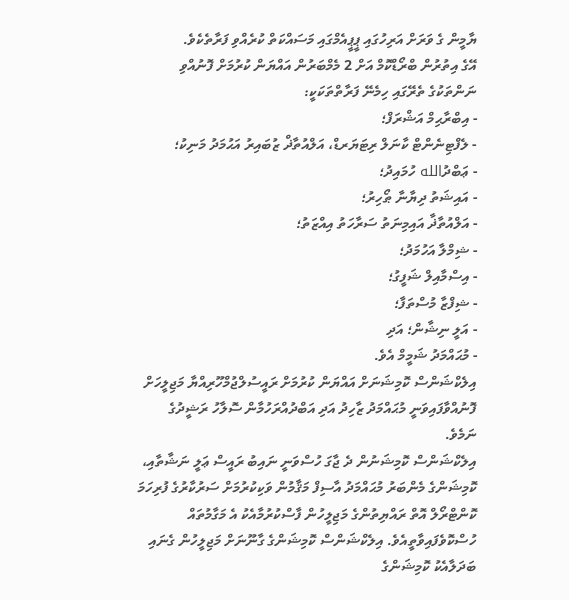ޔާމީން ގެ ވަރަށް އަރިހުގައި ޕީޕީއެމްގައި މަސައްކަތް ކުރެއްވި ފަރާތެކެވެ.
އޭގެ އިތުރުން ބްރޯޑްކޮމް އަށް 2 މެމްބަރުން އައްޔަން ކުރުމަށް ފޮނުއްވި ނަންތަކުގެ ތެރޭގައި ހިމެނޭ ފަރާތްތަކަކީ:
- އިބްރާޙިމް އަޝްރަފް؛
- ލެފްޓިނެންޓް ކާނަލް ރިޓަޔަރޑް، އަލްއުތާޛް ޒުބައިރު އަޙުމަދު މަނިކު؛
- ޢަބްދުالله ހުމައިދު؛
- އައިޝަތު ދިޔާނާ ޠޯހިރު؛
- އަލްއުތާޛާ އައިމިނަތު ސަރާހަތު އިއްޒަތު؛
- ޝިމްލާ އަހުމަދު؛
- އިސްމާއިލް ޝަފީގު؛
- ޝިފްޒާ މުސްތަފާ؛
- އަލީ ނިޝާން؛ އަދި
- މުޙައްމަދު ޝަމީމް އެވެ.
އިލެކްޝަންސް ކޮމިޝަނަށް އައްޔަން ކުރުމަށް ރައީސުލްޖުމްހޫރިއްޔާ މަޖިލީހަށް ފޮނުއްވާފައިވަނީ މުޙައްމަދު ޒާހިދު އަދި އަބްދުއްރަހުމާން ސޮލާހު ރަޝީދުގެ ނަމެވެ.
އިލެކްޝަންސް ކޮމިޝަނުން ދެ ޖާގަ ހުސްވަނީ ނައިބު ރައީސް ޢަލީ ނަޝާތާއި، ކޮމިޝަންގެ މެންބަރު މުޙައްމަދު އާސިފް މަޤާމުން ވަކިކުރުމަށް ސަރުކާރުގެ ފުރިހަމަ ކޮންޓްރޯލް އޮތް ރައްޔިތުންގެ މަޖިލީހުން ފާސްކުރުމާއެކު އެ މަގާމުތައް ހުސްކޮވެފައިވާތީއެވެ. އިލެކްޝަންސް ކޮމިޝަންގެ ގާނޫނަށް މަޖިލީހުން ގެނައި ބަދަލާއެކު ކޮމިޝަންގެ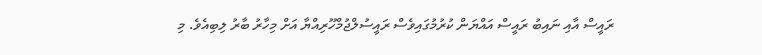ރައީސް އާއި ނައިބު ރައީސް އައްޔަން ކުރުމުގައިވެސް ރައީސުލްޖުމްހޫރިއްޔާ އަށް މިހާރު ބާރު ލިބިއެވެ. މި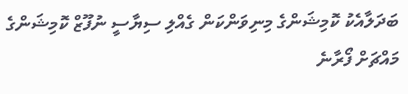ބަދަލާއެކު ކޮމިޝަންގެ މިނިވަންކަން ގެއްލި ސިޔާސީ ނުފޫޒް ކޮމިޝަންގެ މައްޗަށް ފޯރާނެ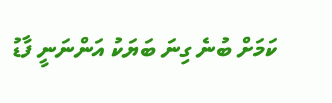ކަމަށް ބުނެ ގިނަ ބަޔަކު އަންނަނީ ފާޑު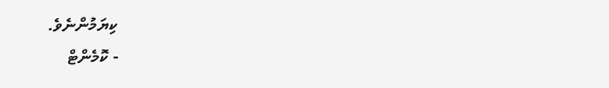ކިޔަމުންނެވެ.
- ކޮމެންޓް